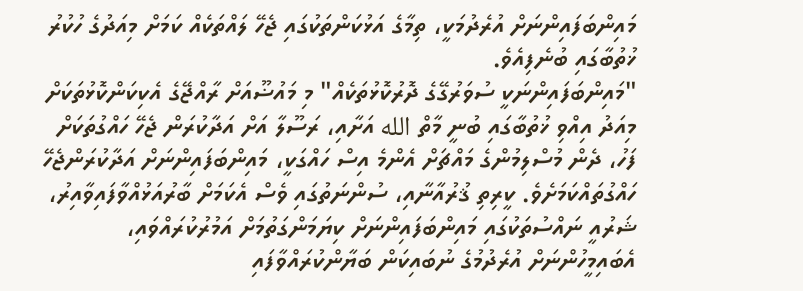މައިންބަފައިންނަށް އުރެދުމަކީ، ތިމާގެ އަޅުކަންތަކުގައި ޖެހޭ ލައްތަކެއް ކަމަށް މިއަދުގެ ހުކުރު ޚުތުބާގައި ބުނެފިއެވެ.
"މައިންބަފައިންނަކީ ސުވަރުގޭގެ ދޮރުކޮޅުތަކެއް" މި މައުޟޫއަށް ރާއްޖޭގެ އެކިކަންކޮޅުތަކަށް މިއަދު އިއްވި ޚުތުބާގައި ބުނީ މާތް الله އަށާއި، ރަސޫލާ އަށް އަދާކުރަން ޖެހޭ ހައްގުތަކަށް ފަހު، ދެން މުސްލިމުންގެ މައްޗަށް އެންމެ އިސް ހައްގަކީ، މައިންބަފައިންނަށް އަދާކުރަންޖެހޭ ހައްގުތައްކަމަށެވެ. ކީރިތި ޤުރުއާނާއި، ސުންނަތުގައި ވެސް އެކަމަށް ބާރުއަޅުއްވާފައިވާއިރު، ޝަރުއީ ނައްސުތަކުގައި މައިންބަފައިންނަށް ކިޔަމަންގަތުމަށް އަމުރުކުރައްވައި، އެބައިމީހުންނަށް އުރެދުމުގެ ނުބައިކަން ބަޔާންކުރައްވާފައި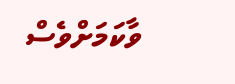ވާކަމަށްވެސް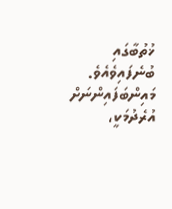ޚުތުބާގައި ބުނެފައިވެއެވެ.
މައިންބަފައިންނަށް އުރެދުމަކީ،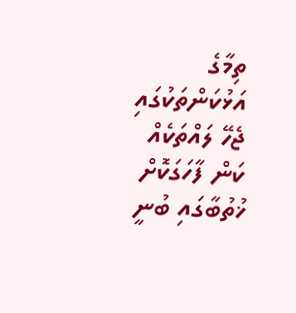ތިމާގެ އަޅުކަންތަކުގައި ޖެހޭ ލައްތަކެއް ކަން ފާހަގަކޮށް ޚުތުބާގައި ބުނީ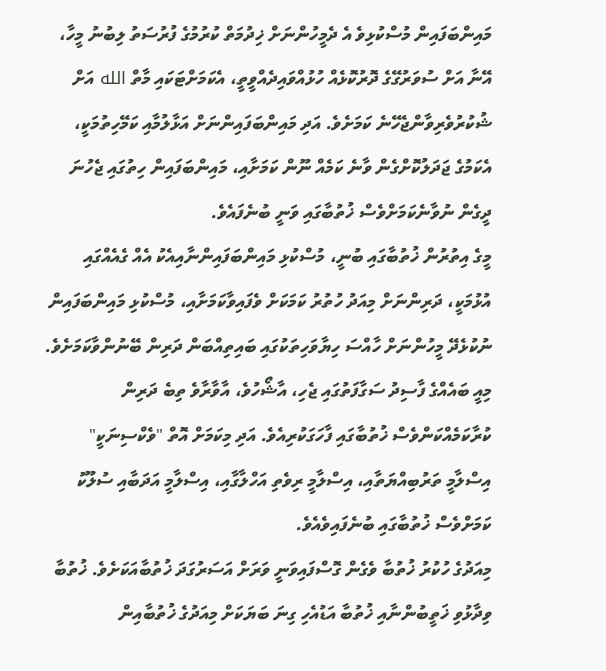މައިންބަފައިން މުސްކުޅިވެ އެ ދެމީހުންނަށް ޚިދުމަތް ކުރުމުގެ ފުރުސަތު ލިބުނު މީހާ، އޭނާ އަށް ސުވަރުގޭގެ ދޮރުކޮޅެއް ހުޅުއްވައިދެއްވީތީ، އެކަމަށްޓަކައި މާތް الله އަށް ޝުކުރުވެރިވާންޖެހޭނެ ކަމަށެވެ. އަދި މައިންބަފައިންނަށް އަޅާލުމާއި ކަމޭހިތުމަކީ، އެކަމުގެ ޖަދަލުކޮށްގެން ވާނެ ކަމެއް ނޫން ކަމަށާއި، މައިންބަފައިން ހިތުގައި ޖެހުނަ ދީގެން ނުވާނެކަމަށްވެސް ޚުތުބާގައި ވަނީ ބުނެފައެވެ.
މީގެ އިތުރުން ޚުތުބާގައި ބުނީ، މުސްކުޅި މައިންބަފައިންނާއިއެކު އެއް ގެއެއްގައި އުޅުމަކީ، ދަރިންނަށް މިއަދު ހުތުރު ކަމަކަށް ވެފައިވާކަމަށާއި، މުސްކުޅި މައިންބަފައިން ނުކުޅެދޭ މީހުންނަށް ހާއްސަ ހިޔާވަހިތަކުގައި ބައިތިއްބަން ދަރިން ބޭނުންވާކަމަށެވެ. މިއީ ބައެއްގެ ފާސިދު ސަގާފަތުގައި ޖެހި، އާޝޯހުވެ، އާވާރާވެ ތިބެ ދަރިން ކުރާކަމެއްކަންވެސް ޚުތުބާގައި ފާހަގަކުރިއެވެ. އަދި މިކަމަށް އޮތް "ވެކްސިނަކީ" އިސްލާމީ ތަރުބިއްޔަތާއި، އިސްލާމީ ރިވެތި އަހްލާގާއި، އިސްލާމީ އަދަބާއި ސުލޫކު ކަމަށްވެސް ޚުތުބާގައި ބުނެފައިވެއެވެ.
މިއަދުގެ ހުކުރު ޚުތުބާ ވެގެން ގޮސްފައިވަނީ ވަރަށް އަސަރުގަދަ ޚުތުބާއަކަށެވެ. ޚުތުބާ ވިދާޅުވި ޚަތީބުންނާއި ޚުތުބާ އަޑުއެހި ގިނަ ބަޔަކަށް މިއަދުގެ ޚުތުބާއިން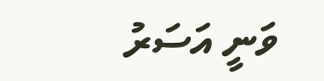ވަނީ އަސަރު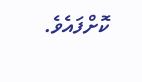ކޮށްފައެވެ.